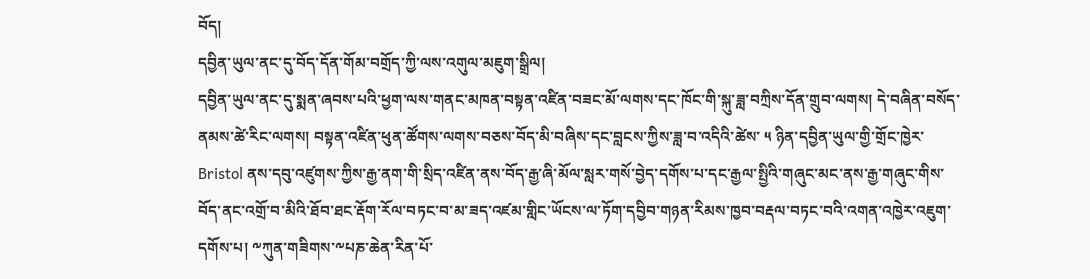བོད།
དབྱིན་ཡུལ་ནང་དུ་བོད་དོན་གོམ་བགྲོད་ཀྱི་ལས་འགུལ་མཇུག་སྒྲིལ།
དབྱིན་ཡུལ་ནང་དུ་སྨན་ཞབས་པའི་ཕྱག་ལས་གནང་མཁན་བསྟན་འཛིན་བཟང་མོ་ལགས་དང་ཁོང་གི་སྐུ་ཟླ་བཀྲིས་དོན་གྲུབ་ལགས། དེ་བཞིན་བསོད་ནམས་ཚེ་རིང་ལགས། བསྟན་འཛིན་ཕུན་ཚོགས་ལགས་བཅས་བོད་མི་བཞིས་དང་བླངས་ཀྱིས་ཟླ་བ་འདིའི་ཚེས་ ༥ ཉིན་དབྱིན་ཡུལ་གྱི་གྲོང་ཁྱེར་ Bristol ནས་དབུ་འཛུགས་ཀྱིས་རྒྱ་ནག་གི་སྲིད་འཛིན་ནས་བོད་རྒྱ་ཞི་མོལ་སླར་གསོ་བྱེད་དགོས་པ་དང་རྒྱལ་སྤྱིའི་གཞུང་མང་ནས་རྒྱ་གཞུང་གིས་བོད་ནང་འགྲོ་བ་མིའི་ཐོབ་ཐང་རྡོག་རོལ་བཏང་བ་མ་ཟད་འཛམ་གླིང་ཡོངས་ལ་ཏོག་དབྱིབ་གཉན་རིམས་ཁྱབ་བརྡལ་བཏང་བའི་འགན་འཁྱེར་འཇུག་དགོས་པ། ༸ཀུན་གཟིགས་༸པཎ་ཆེན་རིན་པོ་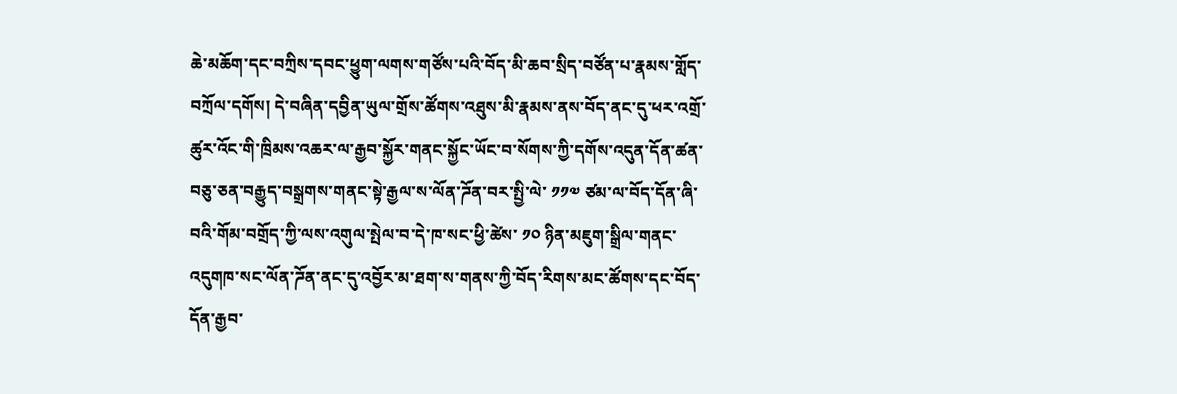ཆེ་མཆོག་དང་བཀྲིས་དབང་ཕྱུག་ལགས་གཙོས་པའི་བོད་མི་ཆབ་སྲིད་བཙོན་པ་རྣམས་གློད་བཀྲོལ་དགོས། དེ་བཞིན་དབྱིན་ཡུལ་གྲོས་ཚོགས་འཐུས་མི་རྣམས་ནས་བོད་ནང་དུ་ཕར་འགྲོ་ཚུར་འོང་གི་ཁྲིམས་འཆར་ལ་རྒྱབ་སྐྱོར་གནང་སྐྱོང་ཡོང་བ་སོགས་ཀྱི་དགོས་འདུན་དོན་ཚན་བཅུ་ཅན་བརྒྱུད་བསྒྲགས་གནང་སྟེ་རྒྱལ་ས་ལོན་ཌོན་བར་སྤྱི་ལེ་ ༡༡༧ ཙམ་ལ་བོད་དོན་ཞི་བའི་གོམ་བགྲོད་ཀྱི་ལས་འགུལ་སྤེལ་བ་དེ་ཁ་སང་ཕྱི་ཚེས་ ༡༠ ཉིན་མཇུག་སྒྲིལ་གནང་འདུགཁ་སང་ལོན་ཌོན་ནང་དུ་འབྱོར་མ་ཐག་ས་གནས་ཀྱི་བོད་རིགས་མང་ཚོགས་དང་བོད་དོན་རྒྱབ་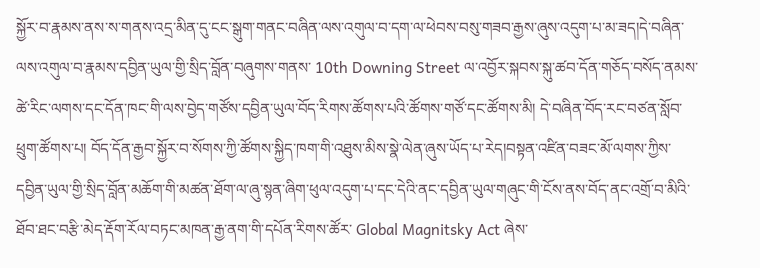སྐྱོར་བ་རྣམས་ནས་ས་གནས་འདྲ་མིན་དུ་ངང་སྒུག་གནང་བཞིན་ལས་འགུལ་བ་དག་ལ་ཕེབས་བསུ་གཟབ་རྒྱས་ཞུས་འདུག་པ་མ་ཟད།དེ་བཞིན་ལས་འགུལ་བ་རྣམས་དབྱིན་ཡུལ་གྱི་སྲིད་བློན་བཞུགས་གནས་ 10th Downing Street ལ་འབྱོར་སྐབས་སྐུ་ཚབ་དོན་གཅོད་བསོད་ནམས་ཚེ་རིང་ལགས་དང་དོན་ཁང་གི་ལས་བྱེད་གཙོས་དབྱིན་ཡུལ་བོད་རིགས་ཚོགས་པའི་ཚོགས་གཙོ་དང་ཚོགས་མི། དེ་བཞིན་བོད་རང་བཙན་སློབ་ཕྲུག་ཚོགས་པ། བོད་དོན་རྒྱབ་སྐྱོར་བ་སོགས་ཀྱི་ཚོགས་སྐྱིད་ཁག་གི་འཐུས་མིས་སྣེ་ལེན་ཞུས་ཡོད་པ་རེད།བསྟན་འཛིན་བཟང་མོ་ལགས་ཀྱིས་དབྱིན་ཡུལ་གྱི་སྲིད་བློན་མཆོག་གི་མཚན་ཐོག་ལ་ཞུ་སྙན་ཞིག་ཕུལ་འདུག་པ་དང་དེའི་ནང་དབྱིན་ཡུལ་གཞུང་གི་ངོས་ནས་བོད་ནང་འགྲོ་བ་མིའི་ཐོབ་ཐང་བརྩི་མེད་རྡོག་རོལ་བཏང་མཁན་རྒྱ་ནག་གི་དཔོན་རིགས་ཚོར་ Global Magnitsky Act ཞེས་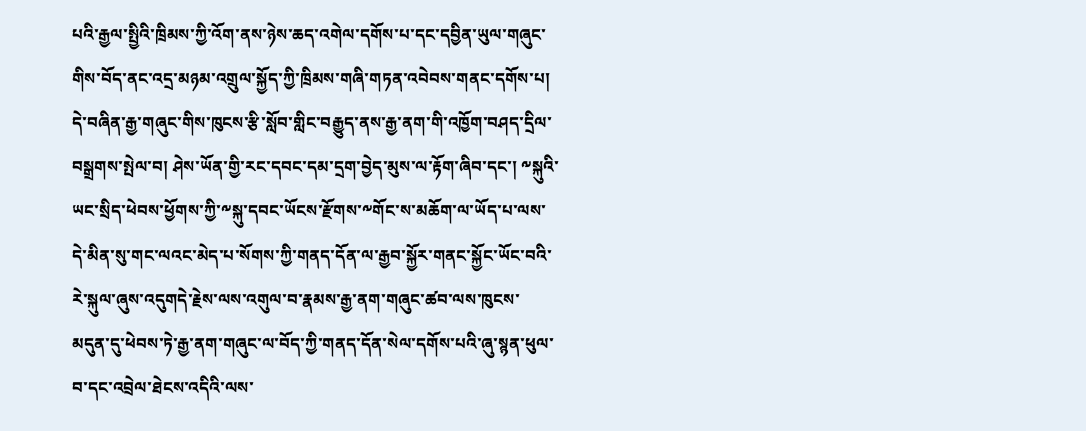པའི་རྒྱལ་སྤྱིའི་ཁྲིམས་ཀྱི་འོག་ནས་ཉེས་ཆད་འགེལ་དགོས་པ་དང་དབྱིན་ཡུལ་གཞུང་གིས་བོད་ནང་འདྲ་མཉམ་འགྲུལ་སྐྱོད་ཀྱི་ཁྲིམས་གཞི་གཏན་འབེབས་གནང་དགོས་པ། དེ་བཞིན་རྒྱ་གཞུང་གིས་ཁུངས་རྩི་སློབ་གླིང་བརྒྱུད་ནས་རྒྱ་ནག་གི་འཁྱོག་བཤད་དྲིལ་བསྒྲགས་སྤེལ་བ། ཤེས་ཡོན་གྱི་རང་དབང་དམ་དྲག་བྱེད་མུས་ལ་རྟོག་ཞིབ་དང་། ༸སྐུའི་ཡང་སྲིད་ཕེབས་ཕྱོགས་ཀྱི་༸སྐུ་དབང་ཡོངས་རྫོགས་༸གོང་ས་མཆོག་ལ་ཡོད་པ་ལས་དེ་མིན་སུ་གང་ལའང་མེད་པ་སོགས་ཀྱི་གནད་དོན་ལ་རྒྱབ་སྐྱོར་གནང་སྐྱོང་ཡོང་བའི་རེ་སྐུལ་ཞུས་འདུགདེ་རྗེས་ལས་འགུལ་བ་རྣམས་རྒྱ་ནག་གཞུང་ཚབ་ལས་ཁུངས་མདུན་དུ་ཕེབས་ཏེ་རྒྱ་ནག་གཞུང་ལ་བོད་ཀྱི་གནད་དོན་སེལ་དགོས་པའི་ཞུ་སྙན་ཕུལ་བ་དང་འབྲེལ་ཐེངས་འདིའི་ལས་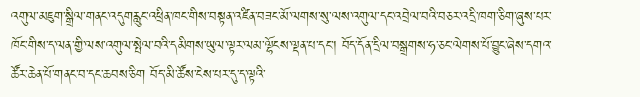འགུལ་མཇུག་སྒྲིལ་གནང་འདུགརླུང་འཕྲིན་ཁང་གིས་བསྟན་འཛིན་བཟང་མོ་ལགས་སུ་ལས་འགུལ་དང་འབྲེལ་བའི་བཅར་འདྲི་ཁག་ཅིག་ཞུས་པར་ཁོང་གིས་ད་ལན་གྱི་ལས་འགུལ་སྤེལ་བའི་དམིགས་ཡུལ་ལྟར་ལམ་ལྷོངས་ལྡན་པ་དང་། བོད་དོན་དྲིལ་བསྒྲགས་ཧ་ཅང་ལེགས་པོ་བྱུང་ཞེས་དགའ་ཚོར་ཆེན་པོ་གནང་བ་དང་ཆབས་ཅིག བོད་མི་ཚོས་ངེས་པར་དུ་ད་ལྟའི་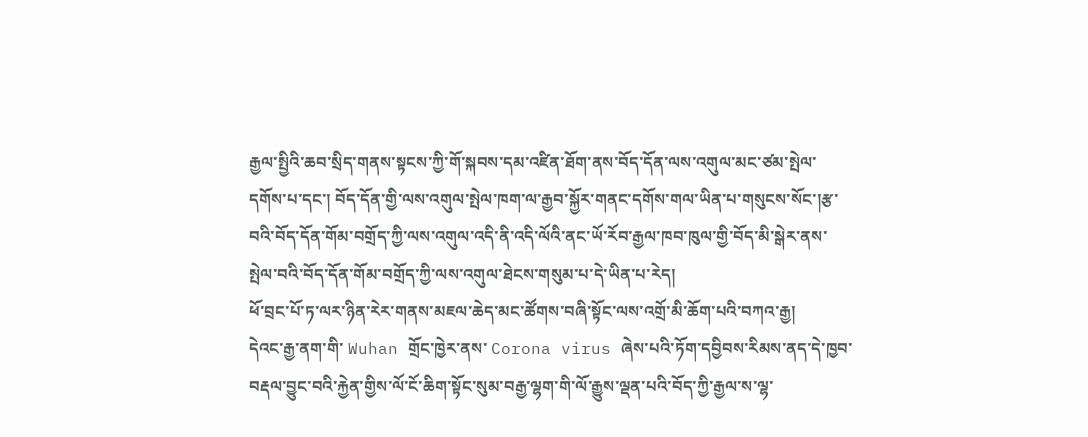རྒྱལ་སྤྱིའི་ཆབ་སྲིད་གནས་སྟངས་ཀྱི་གོ་སྐབས་དམ་འཛིན་ཐོག་ནས་བོད་དོན་ལས་འགུལ་མང་ཙམ་སྤེལ་དགོས་པ་དང་། བོད་དོན་གྱི་ལས་འགུལ་སྤེལ་ཁག་ལ་རྒྱབ་སྐྱོར་གནང་དགོས་གལ་ཡིན་པ་གསུངས་སོང་།རྩ་བའི་བོད་དོན་གོམ་བགྲོད་ཀྱི་ལས་འགུལ་འདི་ནི་འདི་ལོའི་ནང་ཡོ་རོབ་རྒྱལ་ཁབ་ཁུལ་གྱི་བོད་མི་སྒེར་ནས་སྤེལ་བའི་བོད་དོན་གོམ་བགྲོད་ཀྱི་ལས་འགུལ་ཐེངས་གསུམ་པ་དེ་ཡིན་པ་རེད།
ཕོ་བྲང་པོ་ཏ་ལར་ཉིན་རེར་གནས་མཇལ་ཆེད་མང་ཚོགས་བཞི་སྟོང་ལས་འགྲོ་མི་ཆོག་པའི་བཀའ་རྒྱ།
དེའང་རྒྱ་ནག་གི་ Wuhan གྲོང་ཁྱེར་ནས་ Corona virus ཞེས་པའི་ཏོག་དབྱིབས་རིམས་ནད་དེ་ཁྱབ་བརྡལ་བྱུང་བའི་རྐྱེན་གྱིས་ལོ་ངོ་ཆིག་སྟོང་སུམ་བརྒྱ་ལྷག་གི་ལོ་རྒྱུས་ལྡན་པའི་བོད་ཀྱི་རྒྱལ་ས་ལྷ་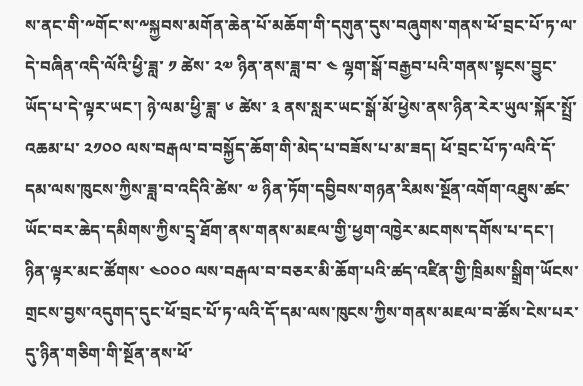ས་ནང་གི་༸གོང་ས་༸སྐྱབས་མགོན་ཆེན་པོ་མཆོག་གི་དགུན་དུས་བཞུགས་གནས་ཕོ་བྲང་པོ་ཏ་ལ་དེ་བཞིན་འདི་ལོའི་ཕྱི་ཟླ་ ༡ ཚེས་ ༢༧ ཉིན་ནས་ཟླ་བ་ ༤ ལྷག་སྒོ་བརྒྱབ་པའི་གནས་སྟངས་བྱུང་ཡོད་པ་དེ་ལྟར་ཡང་། ཉེ་ལམ་ཕྱི་ཟླ་ ༦ ཚེས་ ༣ ནས་སླར་ཡང་སྒོ་མོ་ཕྱེས་ནས་ཉིན་རེར་ཡུལ་སྐོར་སྤྲོ་འཆམ་པ་ ༢༡༠༠ ལས་བརྒལ་བ་བསྐྱོད་ཆོག་གི་མེད་པ་བཟོས་པ་མ་ཟད། ཕོ་བྲང་པོ་ཏ་ལའི་དོ་དམ་ལས་ཁུངས་ཀྱིས་ཟླ་བ་འདིའི་ཚེས་ ༧ ཉིན་ཏོག་དབྱིབས་གཉན་རིམས་སྔོན་འགོག་འཐུས་ཚང་ཡོང་བར་ཆེད་དམིགས་ཀྱིས་དྲྭ་ཐོག་ནས་གནས་མཇལ་གྱི་ཕྱག་འཁྱེར་མངགས་དགོས་པ་དང་། ཉིན་ལྟར་མང་ཚོགས་ ༤༠༠༠ ལས་བརྒལ་བ་བཅར་མི་ཆོག་པའི་ཚད་འཛིན་གྱི་ཁྲིམས་སྒྲིག་ཡོངས་གྲངས་བྱས་འདུགད་དུང་ཕོ་བྲང་པོ་ཏ་ལའི་དོ་དམ་ལས་ཁུངས་ཀྱིས་གནས་མཇལ་བ་ཚོས་ངེས་པར་དུ་ཉིན་གཅིག་གི་སྔོན་ནས་ཕོ་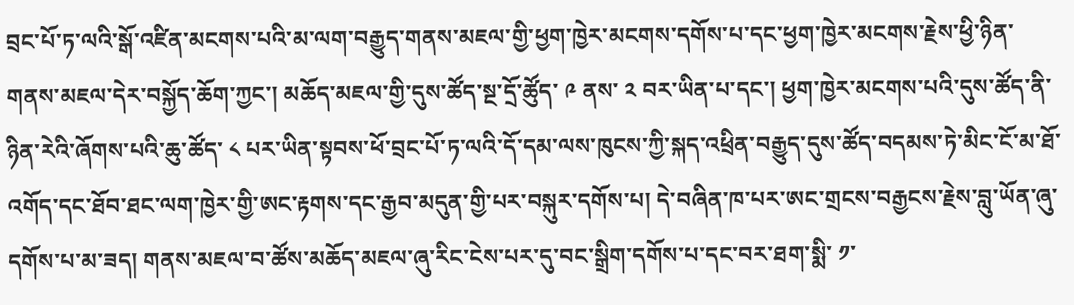བྲང་པོ་ཏ་ལའི་སྒོ་འཛིན་མངགས་པའི་མ་ལག་བརྒྱུད་གནས་མཇལ་གྱི་ཕྱག་ཁྱེར་མངགས་དགོས་པ་དང་ཕྱག་ཁྱེར་མངགས་རྗེས་ཕྱི་ཉིན་གནས་མཇལ་དེར་བསྐྱོད་ཆོག་ཀྱང་། མཆོད་མཇལ་གྱི་དུས་ཚོད་སྔ་དྲོ་ཚོུད་ ༩ ནས་ ༢ བར་ཡིན་པ་དང་། ཕྱག་ཁྱེར་མངགས་པའི་དུས་ཚོད་ནི་ཉིན་རེའི་ཞོགས་པའི་ཆུ་ཚོད་ ༨ པར་ཡིན་སྟབས་ཕོ་བྲང་པོ་ཏ་ལའི་དོ་དམ་ལས་ཁུངས་ཀྱི་སྐད་འཕྲིན་བརྒྱུད་དུས་ཚོད་བདམས་ཏེ་མིང་ངོ་མ་ཐོ་འགོད་དང་ཐོབ་ཐང་ལག་ཁྱེར་གྱི་ཨང་རྟགས་དང་རྒྱབ་མདུན་གྱི་པར་བསྐུར་དགོས་པ། དེ་བཞིན་ཁ་པར་ཨང་གྲངས་བརྒྱངས་རྗེས་བླུ་ཡོན་ཞུ་དགོས་པ་མ་ཟད། གནས་མཇལ་བ་ཚོས་མཆོད་མཇལ་ཞུ་རིང་ངེས་པར་དུ་བང་སྒྲིག་དགོས་པ་དང་བར་ཐག་སྨི་ ༡་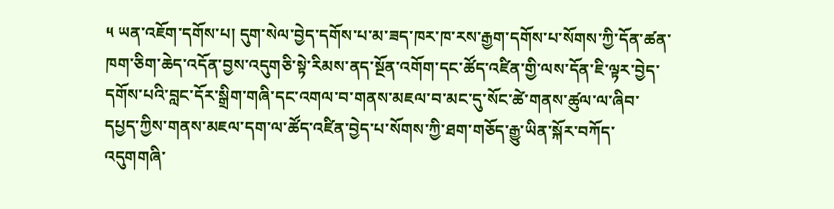༥ ཡན་འཇོག་དགོས་པ། དུག་སེལ་བྱེད་དགོས་པ་མ་ཟད་ཁར་ཁ་རས་རྒྱག་དགོས་པ་སོགས་ཀྱི་དོན་ཚན་ཁག་ཅིག་ཆེད་འདོན་བྱས་འདུགཅི་སྟེ་རིམས་ནད་སྔོན་འགོག་དང་ཚོད་འཛིན་གྱི་ལས་དོན་ཇི་ལྟར་བྱེད་དགོས་པའི་བླང་དོར་སྒྲིག་གཞི་དང་འགལ་བ་གནས་མཇལ་བ་མང་དུ་སོང་ཚེ་གནས་ཚུལ་ལ་ཞིབ་དཔྱད་ཀྱིས་གནས་མཇལ་དག་ལ་ཚོད་འཛིན་བྱེད་པ་སོགས་ཀྱི་ཐག་གཅོད་རྒྱུ་ཡིན་སྐོར་བཀོད་འདུགགཞི་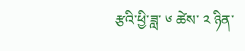རྩའི་ཕྱི་ཟླ་ ༦ ཚེས་ ༢ ཉིན་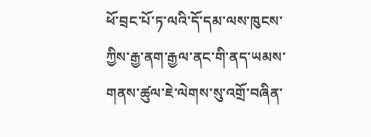ཕོ་བྲང་པོ་ཏ་ལའི་དོ་དམ་ལས་ཁུངས་ཀྱིས་རྒྱ་ནག་རྒྱལ་ནང་གི་ནད་ཡམས་གནས་ཚུལ་ཇེ་ལེགས་སུ་འགྲོ་བཞིན་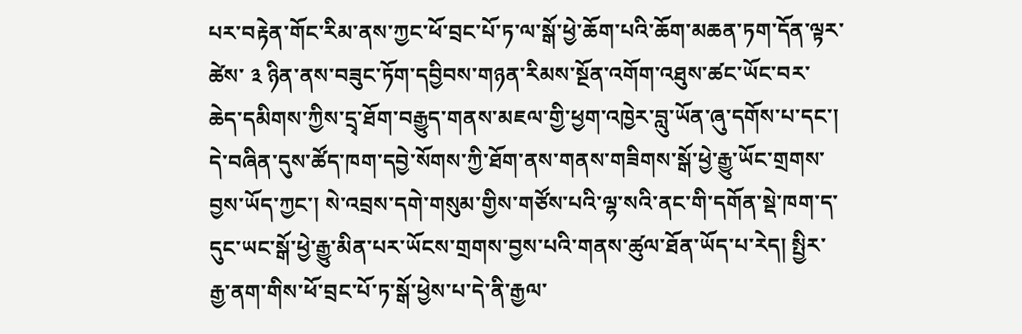པར་བརྟེན་གོང་རིམ་ནས་ཀྱང་ཕོ་བྲང་པོ་ཏ་ལ་སྒོ་ཕྱེ་ཆོག་པའི་ཆོག་མཆན་ཏག་དོན་ལྟར་ཚེས་ ༣ ཉིན་ནས་བཟུང་ཏོག་དབྱིབས་གཉན་རིམས་སྔོན་འགོག་འཐུས་ཚང་ཡོང་བར་ཆེད་དམིགས་ཀྱིས་དྲྭ་ཐོག་བརྒྱུད་གནས་མཇལ་གྱི་ཕྱག་འཁྱེར་བླུ་ཡོན་ཞུ་དགོས་པ་དང་། དེ་བཞིན་དུས་ཚོད་ཁག་དབྱེ་སོགས་ཀྱི་ཐོག་ནས་གནས་གཟིགས་སྒོ་ཕྱེ་རྒྱུ་ཡོང་གྲགས་བྱས་ཡོད་ཀྱང་། སེ་འབྲས་དགེ་གསུམ་གྱིས་གཙོས་པའི་ལྷ་སའི་ནང་གི་དགོན་སྡེ་ཁག་ད་དུང་ཡང་སྒོ་ཕྱེ་རྒྱུ་མིན་པར་ཡོངས་གྲགས་བྱས་པའི་གནས་ཚུལ་ཐོན་ཡོད་པ་རེད། སྤྱིར་རྒྱ་ནག་གིས་ཕོ་བྲང་པོ་ཏ་སྒོ་ཕྱེས་པ་དེ་ནི་རྒྱལ་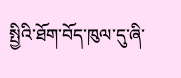སྤྱིའི་ཐོག་བོད་ཁུལ་དུ་ཞི་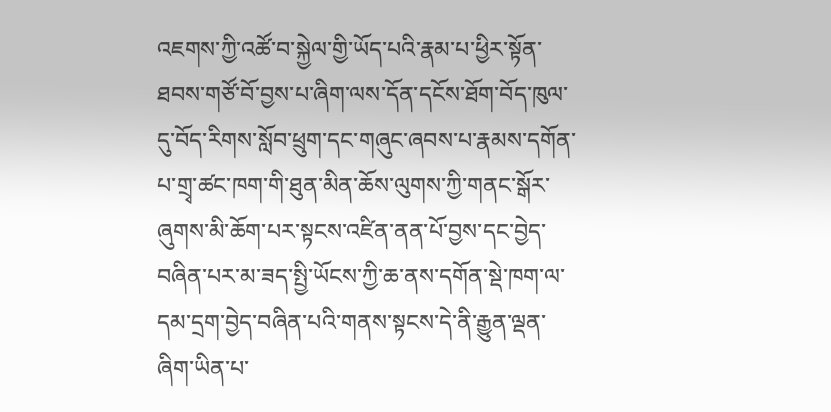འཇགས་ཀྱི་འཚོ་བ་སྐྱེལ་གྱི་ཡོད་པའི་རྣམ་པ་ཕྱིར་སྟོན་ཐབས་གཙོ་བོ་བྱས་པ་ཞིག་ལས་དོན་དངོས་ཐོག་བོད་ཁུལ་དུ་བོད་རིགས་སློབ་ཕྲུག་དང་གཞུང་ཞབས་པ་རྣམས་དགོན་པ་གྲྭ་ཚང་ཁག་གི་ཐུན་མིན་ཆོས་ལུགས་ཀྱི་གནང་སྒོར་ཞུགས་མི་ཆོག་པར་སྟངས་འཛིན་ནན་པོ་བྱས་དང་བྱེད་བཞིན་པར་མ་ཟད་སྤྱི་ཡོངས་ཀྱི་ཆ་ནས་དགོན་སྡེ་ཁག་ལ་དམ་དྲག་བྱེད་བཞིན་པའི་གནས་སྟངས་དེ་ནི་རྒྱུན་ལྡན་ཞིག་ཡིན་པ་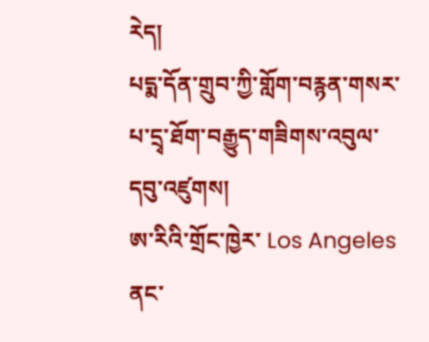རེད།
པདྨ་དོན་གྲུབ་ཀྱི་གློག་བརྙན་གསར་པ་དྲྭ་ཐོག་བརྒྱུད་གཟིགས་འབུལ་དབུ་འཛུགས།
ཨ་རིའི་གྲོང་ཁྱེར་ Los Angeles ནང་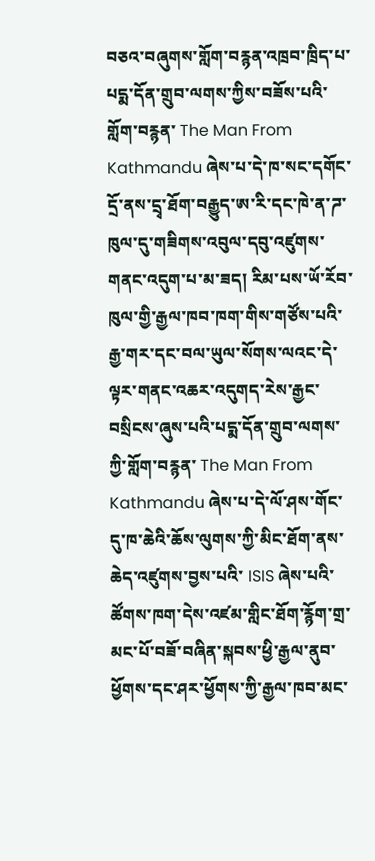བཅའ་བཞུགས་གློག་བརྙན་འཁྲབ་ཁྲིད་པ་པདྨ་དོན་གྲུབ་ལགས་ཀྱིས་བཟོས་པའི་གློག་བརྙན་ The Man From Kathmandu ཞེས་པ་དེ་ཁ་སང་དགོང་དྲོ་ནས་དྲྭ་ཐོག་བརྒྱུད་ཨ་རི་དང་ཁེ་ན་ཌ་ཁུལ་དུ་གཟིགས་འབུལ་དབུ་འཛུགས་གནང་འདུག་པ་མ་ཟད། རིམ་པས་ཡོ་རོབ་ཁུལ་གྱི་རྒྱལ་ཁབ་ཁག་གིས་གཙོས་པའི་རྒྱ་གར་དང་བལ་ཡུལ་སོགས་ལའང་དེ་ལྟར་གནང་འཆར་འདུགད་རེས་རྒྱང་བསྲིངས་ཞུས་པའི་པདྨ་དོན་གྲུབ་ལགས་ཀྱི་གློག་བརྙན་ The Man From Kathmandu ཞེས་པ་དེ་ལོ་ཤས་གོང་དུ་ཁ་ཆེའི་ཆོས་ལུགས་ཀྱི་མིང་ཐོག་ནས་ཆེད་འཛུགས་བྱས་པའི་ ISIS ཞེས་པའི་ཚོགས་ཁག་དེས་འཛམ་གླིང་ཐོག་རྙོག་གྲ་མང་པོ་བཟོ་བཞིན་སྐབས་ཕྱི་རྒྱལ་ནུབ་ཕྱོགས་དང་ཤར་ཕྱོགས་ཀྱི་རྒྱལ་ཁབ་མང་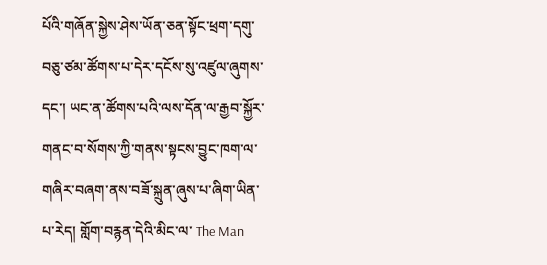པོའི་གཞོན་སྐྱེས་ཤེས་ཡོན་ཅན་སྟོང་ཕྲག་དགུ་བཅུ་ཙམ་ཚོགས་པ་དེར་དངོས་སུ་འཛུལ་ཞུགས་དང་། ཡང་ན་ཚོགས་པའི་ལས་དོན་ལ་རྒྱབ་སྐྱོར་གནང་བ་སོགས་ཀྱི་གནས་སྟངས་བྱུང་ཁག་ལ་གཞིར་བཞག་ནས་བཟོ་སྐྲུན་ཞུས་པ་ཞིག་ཡིན་པ་རེད། གློག་བརྙན་དེའི་མིང་ལ་ The Man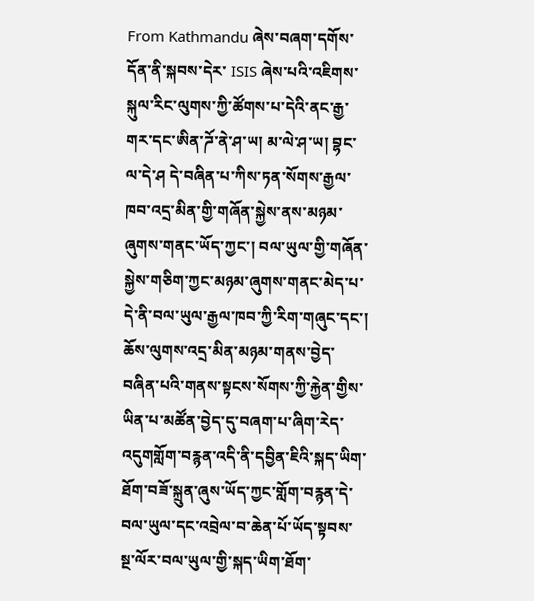From Kathmandu ཞེས་བཞག་དགོས་དོན་ནི་སྐབས་དེར་ ISIS ཞེས་པའི་འཇིགས་སྐུལ་རིང་ལུགས་ཀྱི་ཚོགས་པ་དེའི་ནང་རྒྱ་གར་དང་ཨིན་ཌོ་ནེ་ཤ་ཡ། མ་ལེ་ཤ་ཡ། བྷང་ལ་དེ་ཤ དེ་བཞིན་པ་ཀིས་ཏན་སོགས་རྒྱལ་ཁབ་འདྲ་མིན་གྱི་གཞོན་སྐྱེས་ནས་མཉམ་ཞུགས་གནང་ཡོད་ཀྱང་། བལ་ཡུལ་གྱི་གཞོན་སྐྱེས་གཅིག་ཀྱང་མཉམ་ཞུགས་གནང་མེད་པ་དེ་ནི་བལ་ཡུལ་རྒྱལ་ཁབ་ཀྱི་རིག་གཞུང་དང་། ཆོས་ལུགས་འདྲ་མིན་མཉམ་གནས་བྱེད་བཞིན་པའི་གནས་སྟངས་སོགས་ཀྱི་རྐྱེན་གྱིས་ཡིན་པ་མཚོན་བྱེད་དུ་བཞག་པ་ཞིག་རེད་འདུགགློག་བརྙན་འདི་ནི་དབྱིན་ཇིའི་སྐད་ཡིག་ཐོག་བཟོ་སྐྲུན་ཞུས་ཡོད་ཀྱང་གློག་བརྙན་དེ་བལ་ཡུལ་དང་འབྲེལ་བ་ཆེན་པོ་ཡོད་སྟབས་སྔ་ལོར་བལ་ཡུལ་གྱི་སྐད་ཡིག་ཐོག་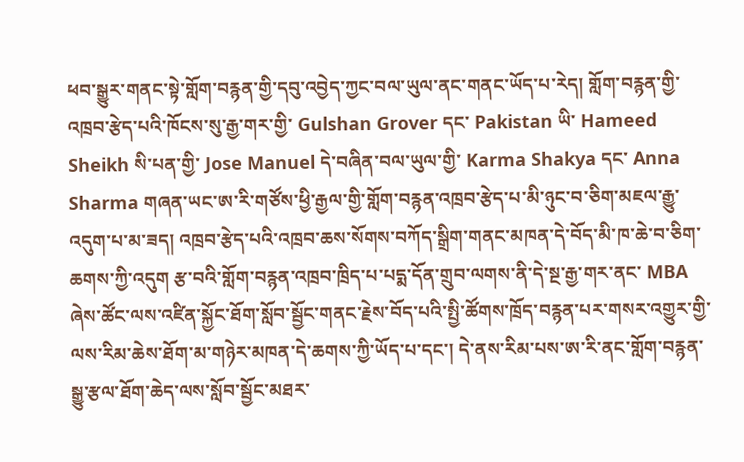ཕབ་སྒྱུར་གནང་སྟེ་གློག་བརྙན་གྱི་དབུ་འབྱེད་ཀྱང་བལ་ཡུལ་ནང་གནང་ཡོད་པ་རེད། གློག་བརྙན་གྱི་འཁྲབ་རྩེད་པའི་ཁོངས་སུ་རྒྱ་གར་གྱི་ Gulshan Grover དང་ Pakistan ཡི་ Hameed Sheikh སི་པན་གྱི་ Jose Manuel དེ་བཞིན་བལ་ཡུལ་གྱི་ Karma Shakya དང་ Anna Sharma གཞན་ཡང་ཨ་རི་གཙོས་ཕྱི་རྒྱལ་གྱི་གློག་བརྙན་འཁྲབ་རྩེད་པ་མི་ཉུང་བ་ཅིག་མཇལ་རྒྱུ་འདུག་པ་མ་ཟད། འཁྲབ་རྩེད་པའི་འཁྲབ་ཆས་སོགས་བཀོད་སྒྲིག་གནང་མཁན་དེ་བོད་མི་ཁ་ཆེ་བ་ཅིག་ཆགས་ཀྱི་འདུག རྩ་བའི་གློག་བརྙན་འཁྲབ་ཁྲིད་པ་པདྨ་དོན་གྲུབ་ལགས་ནི་དེ་སྔ་རྒྱ་གར་ནང་ MBA ཞེས་ཚོང་ལས་འཛིན་སྐྱོང་ཐོག་སློབ་སྦྱོང་གནང་རྗེས་བོད་པའི་སྤྱི་ཚོགས་ཁྲོད་བརྙན་པར་གསར་འགྱུར་གྱི་ལས་རིམ་ཆེས་ཐོག་མ་གཉེར་མཁན་དེ་ཆགས་ཀྱི་ཡོད་པ་དང་། དེ་ནས་རིམ་པས་ཨ་རི་ནང་གློག་བརྙན་སྒྱུ་རྩལ་ཐོག་ཆེད་ལས་སློབ་སྦྱོང་མཐར་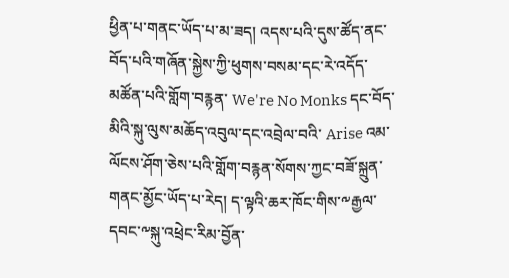ཕྱིན་པ་གནང་ཡོད་པ་མ་ཟད། འདས་པའི་དུས་ཚོད་ནང་བོད་པའི་གཞོན་སྐྱེས་ཀྱི་ཕུགས་བསམ་དང་རེ་འདོད་མཚོན་པའི་གློག་བརྙན་ We're No Monks དང་བོད་མིའི་སྐུ་ལུས་མཆོད་འབུལ་དང་འབྲེལ་བའི་ Arise འམ་ལོངས་ཤོག་ཅེས་པའི་གློག་བརྙན་སོགས་ཀྱང་བཟོ་སྐྲུན་གནང་མྱོང་ཡོད་པ་རེད། ད་ལྟའི་ཆར་ཁོང་གིས་༸རྒྱལ་དབང་༸སྐུ་འཕྲེང་རིམ་བྱོན་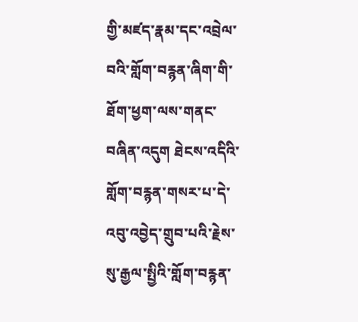གྱི་མཛད་རྣམ་དང་འབྲེལ་བའི་གློག་བརྙན་ཞིག་གི་ཐོག་ཕྱག་ལས་གནང་བཞིན་འདུག ཐེངས་འདིའི་གློག་བརྙན་གསར་པ་དེ་འབུ་འབྱེད་གྲུབ་པའི་རྗེས་སུ་རྒྱལ་སྤྱིའི་གློག་བརྙན་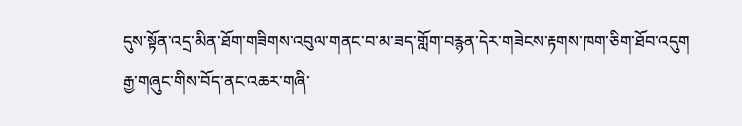དུས་སྟོན་འདྲ་མིན་ཐོག་གཟིགས་འབུལ་གནང་བ་མ་ཟད་གློག་བརྙན་དེར་གཟེངས་རྟགས་ཁག་ཅིག་ཐོབ་འདུག
རྒྱ་གཞུང་གིས་བོད་ནང་འཆར་གཞི་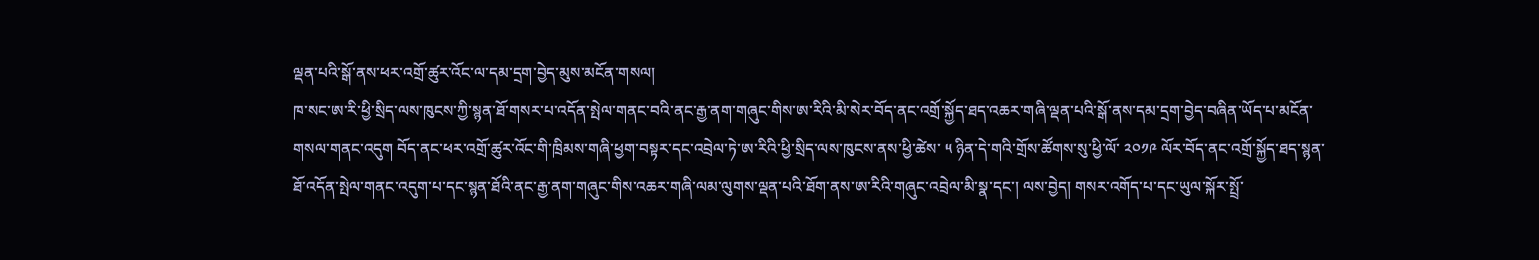ལྡན་པའི་སྒོ་ནས་ཕར་འགྲོ་ཚུར་འོང་ལ་དམ་དྲག་བྱེད་མུས་མངོན་གསལ།
ཁ་སང་ཨ་རི་ཕྱི་སྲིད་ལས་ཁུངས་ཀྱི་སྙན་ཐོ་གསར་པ་འདོན་སྤེལ་གནང་བའི་ནང་རྒྱ་ནག་གཞུང་གིས་ཨ་རིའི་མི་སེར་བོད་ནང་འགྲོ་སྐྱོད་ཐད་འཆར་གཞི་ལྡན་པའི་སྒོ་ནས་དམ་དྲག་བྱེད་བཞིན་ཡོད་པ་མངོན་གསལ་གནང་འདུག བོད་ནང་ཕར་འགྲོ་ཚུར་འོང་གི་ཁྲིམས་གཞི་ཕྱག་བསྟར་དང་འབྲེལ་ཏེ་ཨ་རིའི་ཕྱི་སྲིད་ལས་ཁུངས་ནས་ཕྱི་ཚེས་ ༥ ཉིན་དེ་གའི་གྲོས་ཚོགས་སུ་ཕྱི་ལོ་ ༢༠༡༩ ལོར་བོད་ནང་འགྲོ་སྐྱོད་ཐད་སྙན་ཐོ་འདོན་སྤེལ་གནང་འདུག་པ་དང་སྙན་ཐོའི་ནང་རྒྱ་ནག་གཞུང་གིས་འཆར་གཞི་ལམ་ལུགས་ལྡན་པའི་ཐོག་ནས་ཨ་རིའི་གཞུང་འབྲེལ་མི་སྣ་དང་། ལས་བྱེད། གསར་འགོད་པ་དང་ཡུལ་སྐོར་སྤྲོ་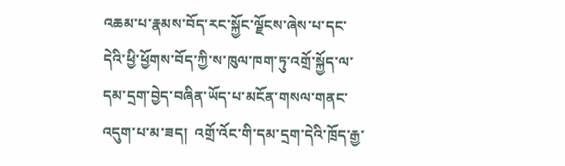འཆམ་པ་རྣམས་བོད་རང་སྐྱོང་ལྗོངས་ཞེས་པ་དང་དེའི་ཕྱི་ཕྱོགས་བོད་ཀྱི་ས་ཁུལ་ཁག་ཏུ་འགྲོ་སྐྱོད་ལ་དམ་དྲག་བྱེད་བཞིན་ཡོད་པ་མངོན་གསལ་གནང་འདུག་པ་མ་ཟད།  འགྲོ་འོང་གི་དམ་དྲག་དེའི་ཁྲོད་རྒྱ་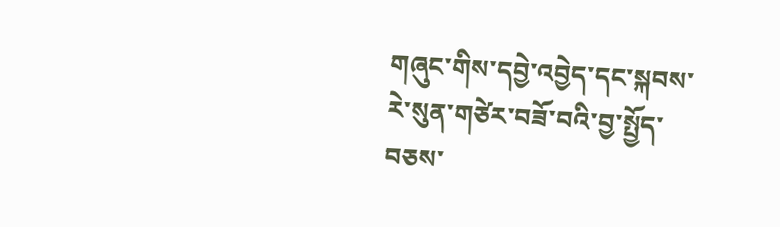གཞུང་གིས་དབྱེ་འབྱེད་དང་སྐབས་རེ་སུན་གཙེར་བཟོ་བའི་བྱ་སྤྱོད་བཅས་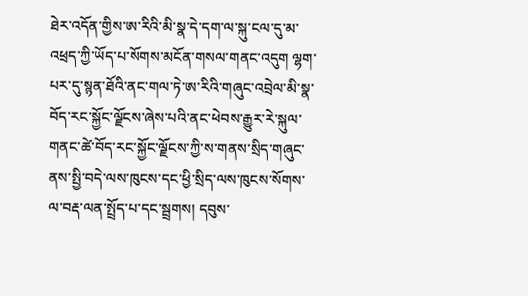ཐེར་འདོན་གྱིས་ཨ་རིའི་མི་སྣ་དེ་དག་ལ་སྐུ་ངལ་དུ་མ་འཕྲད་ཀྱི་ཡོད་པ་སོགས་མངོན་གསལ་གནང་འདུག ལྷག་པར་དུ་སྙན་ཐོའི་ནང་གལ་ཏེ་ཨ་རིའི་གཞུང་འབྲེལ་མི་སྣ་བོད་རང་སྐྱོང་ལྗོངས་ཞེས་པའི་ནང་ཕེབས་རྒྱུར་རེ་སྐུལ་གནང་ཚེ་བོད་རང་སྐྱོང་ལྗོངས་ཀྱི་ས་གནས་སྲིད་གཞུང་ནས་སྤྱི་བདེ་ལས་ཁུངས་དང་ཕྱི་སྲིད་ལས་ཁུངས་སོགས་ལ་བརྡ་ལན་སྤྲོད་པ་དང་སྦྲགས། དབུས་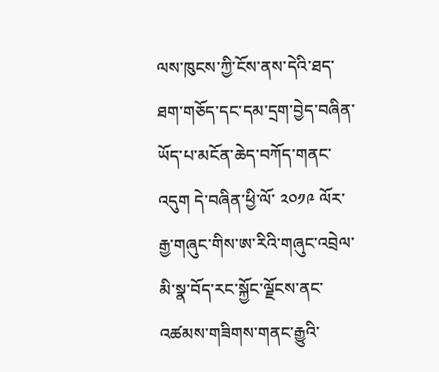ལས་ཁུངས་ཀྱི་ངོས་ནས་དེའི་ཐད་ཐག་གཅོད་དང་དམ་དྲག་བྱེད་བཞིན་ཡོད་པ་མངོན་ཆེད་བཀོད་གནང་འདུག དེ་བཞིན་ཕྱི་ལོ་ ༢༠༡༩ ལོར་རྒྱ་གཞུང་གིས་ཨ་རིའི་གཞུང་འབྲེལ་མི་སྣ་བོད་རང་སྐྱོང་ལྗོངས་ནང་འཚམས་གཟིགས་གནང་རྒྱུའི་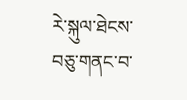རེ་སྐུལ་ཐེངས་བཅུ་གནང་བ་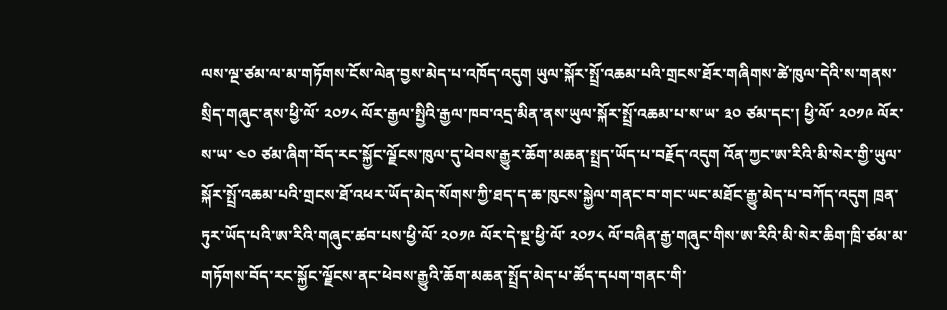ལས་ལྔ་ཙམ་ལ་མ་གཏོགས་ངོས་ལེན་བྱས་མེད་པ་འཁོད་འདུག ཡུལ་སྐོར་སྤྲོ་འཆམ་པའི་གྲངས་ཐོར་གཞིགས་ཚེ་ཁུལ་དེའི་ས་གནས་སྲིད་གཞུང་ནས་ཕྱི་ལོ་ ༢༠༡༨ ལོར་རྒྱལ་སྤྱིའི་རྒྱལ་ཁབ་འདྲ་མིན་ནས་ཡུལ་སྐོར་སྤྲོ་འཆམ་པ་ས་ཡ་ ༣༠ ཙམ་དང་། ཕྱི་ལོ་ ༢༠༡༩ ལོར་ས་ཡ་ ༤༠ ཙམ་ཞིག་བོད་རང་སྐྱོང་ལྗོངས་ཁུལ་དུ་ཕེབས་རྒྱུར་ཆོག་མཆན་སྤྲད་ཡོད་པ་བརྗོད་འདུག འོན་ཀྱང་ཨ་རིའི་མི་སེར་གྱི་ཡུལ་སྐོར་སྤྲོ་འཆམ་པའི་གྲངས་ཐོ་འཕར་ཡོད་མེད་སོགས་ཀྱི་ཐད་ད་ཆ་ཁུངས་སྐྱེལ་གནང་བ་གང་ཡང་མཐོང་རྒྱུ་མེད་པ་བཀོད་འདུག ཁྲན་ཏུར་ཡོད་པའི་ཨ་རིའི་གཞུང་ཚབ་པས་ཕྱི་ལོ་ ༢༠༡༩ ལོར་དེ་སྔ་ཕྱི་ལོ་ ༢༠༡༨ ལོ་བཞིན་རྒྱ་གཞུང་གིས་ཨ་རིའི་མི་སེར་ཆིག་ཁྲི་ཙམ་མ་གཏོགས་བོད་རང་སྐྱོང་ལྗོངས་ནང་ཕེབས་རྒྱུའི་ཆོག་མཆན་སྤྲོད་མེད་པ་ཚོད་དཔག་གནང་གི་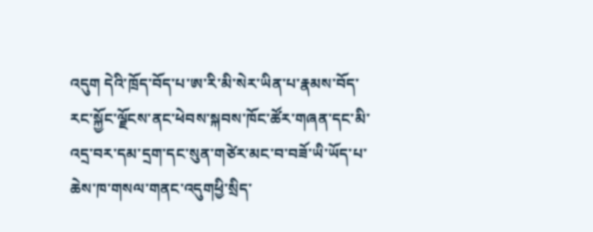འདུག དེའི་ཁྲོད་བོད་པ་ཨ་རི་མི་སེར་ཡིན་པ་རྣམས་བོད་རང་སྐྱོང་ལྗོངས་ནང་ཕེབས་སྐབས་ཁོང་ཚོར་གཞན་དང་མི་འདྲ་བར་དམ་དྲག་དང་སུན་གཙེར་མང་བ་བཟོ་ཡི་ཡོད་པ་ཆེས་ཁ་གསལ་གནང་འདུགཕྱི་སྲིད་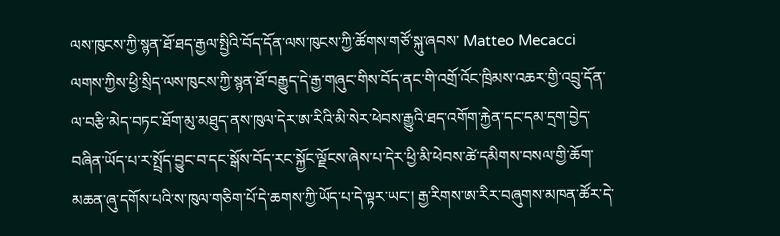ལས་ཁུངས་ཀྱི་སྙན་ཐོ་ཐད་རྒྱལ་སྤྱིའི་བོད་དོན་ལས་ཁུངས་ཀྱི་ཚོགས་གཙོ་སྐུ་ཞབས་ Matteo Mecacci  ལགས་ཀྱིས་ཕྱི་སྲིད་ལས་ཁུངས་ཀྱི་སྙན་ཐོ་བརྒྱུད་དེ་རྒྱ་གཞུང་གིས་བོད་ནང་གི་འགྲོ་འོང་ཁྲིམས་འཆར་གྱི་འབྲུ་དོན་ལ་བརྩི་མེད་བཏང་ཐོག་མུ་མཐུད་ནས་ཁུལ་དེར་ཨ་རིའི་མི་སེར་ཕེབས་རྒྱུའི་ཐད་འགོག་རྐྱེན་དང་དམ་དྲག་བྱེད་བཞིན་ཡོད་པ་ར་སྤྲོད་བྱུང་བ་དང་སྒོས་བོད་རང་སྐྱོང་ལྗོངས་ཞེས་པ་དེར་ཕྱི་མི་ཕེབས་ཚེ་དམིགས་བསལ་གྱི་ཆོག་མཆན་ཞུ་དགོས་པའི་ས་ཁུལ་གཅིག་པོ་དེ་ཆགས་ཀྱི་ཡོད་པ་དེ་ལྟར་ཡང་། རྒྱ་རིགས་ཨ་རིར་བཞུགས་མཁན་ཚོར་དེ་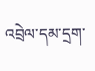འབྲེལ་དམ་དྲག་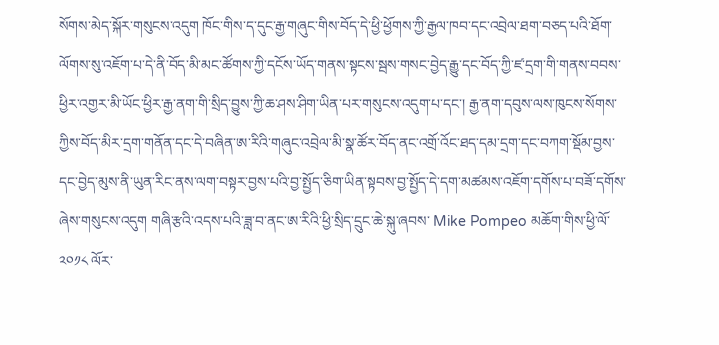སོགས་མེད་སྐོར་གསུངས་འདུག ཁོང་གིས་ད་དུང་རྒྱ་གཞུང་གིས་བོད་དེ་ཕྱི་ཕྱོགས་ཀྱི་རྒྱལ་ཁབ་དང་འབྲེལ་ཐག་བཅད་པའི་ཐོག་ལོགས་སུ་འཇོག་པ་དེ་ནི་བོད་མི་མང་ཚོགས་ཀྱི་དངོས་ཡོད་གནས་སྟངས་སྦས་གསང་བྱེད་རྒྱུ་དང་བོད་ཀྱི་ཛ་དྲག་གི་གནས་བབས་ཕྱིར་འགྱར་མི་ཡོང་ཕྱིར་རྒྱ་ནག་གི་སྲིད་བྱུས་ཀྱི་ཆ་ཤས་ཤིག་ཡིན་པར་གསུངས་འདུག་པ་དང་། རྒྱ་ནག་དབུས་ལས་ཁུངས་སོགས་ཀྱིས་བོད་མིར་དྲག་གནོན་དང་དེ་བཞིན་ཨ་རིའི་གཞུང་འབྲེལ་མི་སྣ་ཚོར་བོད་ནང་འགྲོ་འོང་ཐད་དམ་དྲག་དང་བཀག་སྡོམ་བྱས་དང་བྱེད་མུས་ནི་ཡུན་རིང་ནས་ལག་བསྟར་བྱས་པའི་བྱ་སྤྱོད་ཅིག་ཡིན་སྟབས་བྱ་སྤྱོད་དེ་དག་མཚམས་འཇོག་དགོས་པ་བཟོ་དགོས་ཞེས་གསུངས་འདུག གཞི་རྩའི་འདས་པའི་ཟླ་བ་ནང་ཨ་རིའི་ཕྱི་སྲིད་དྲུང་ཆེ་སྐུ་ཞབས་ Mike Pompeo མཆོག་གིས་ཕྱི་ལོ་ ༢༠༡༨ ལོར་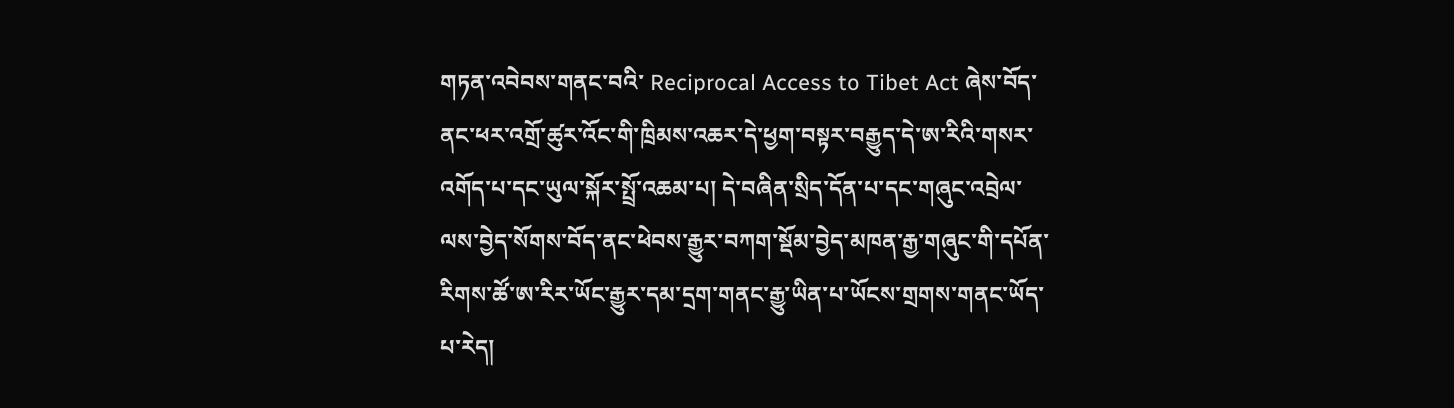གཏན་འབེབས་གནང་བའི་ Reciprocal Access to Tibet Act ཞེས་བོད་ནང་ཕར་འགྲོ་ཚུར་འོང་གི་ཁྲིམས་འཆར་དེ་ཕྱག་བསྟར་བརྒྱུད་དེ་ཨ་རིའི་གསར་འགོད་པ་དང་ཡུལ་སྐོར་སྤྲོ་འཆམ་པ། དེ་བཞིན་སྲིད་དོན་པ་དང་གཞུང་འབྲེལ་ལས་བྱེད་སོགས་བོད་ནང་ཕེབས་རྒྱུར་བཀག་སྡོམ་བྱེད་མཁན་རྒྱ་གཞུང་གི་དཔོན་རིགས་ཚོ་ཨ་རིར་ཡོང་རྒྱུར་དམ་དྲག་གནང་རྒྱུ་ཡིན་པ་ཡོངས་གྲགས་གནང་ཡོད་པ་རེད།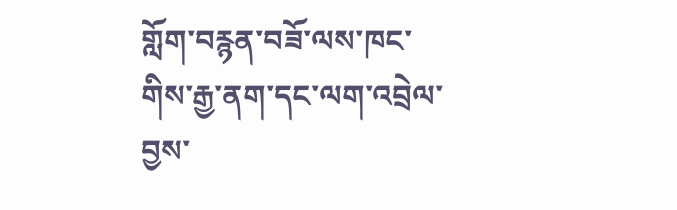གློག་བརྙན་བཟོ་ལས་ཁང་གིས་རྒྱ་ནག་དང་ལག་འབྲེལ་བྱས་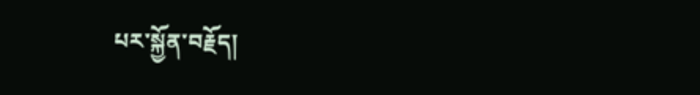པར་སྐྱོན་བརྗོད།